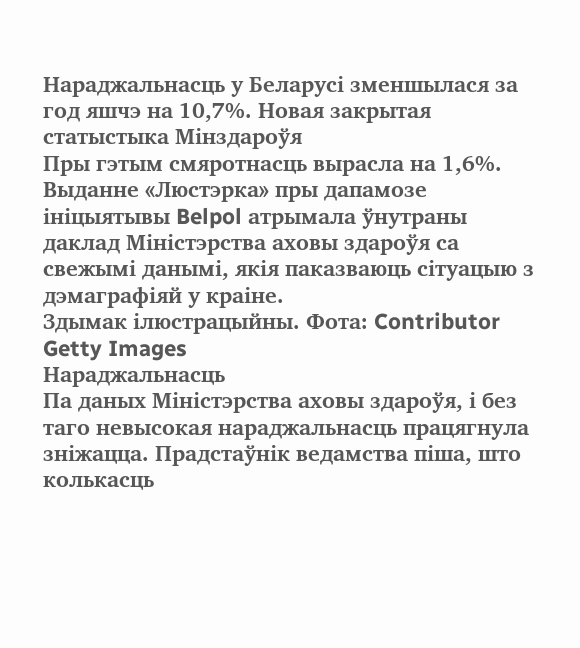Нараджальнасць у Беларусі зменшылася за год яшчэ на 10,7%. Новая закрытая статыстыка Мінздароўя
Пры гэтым смяротнасць вырасла на 1,6%. Выданне «Люстэрка» пры дапамозе ініцыятывы Belpol атрымала ўнутраны даклад Міністэрства аховы здароўя са свежымі данымі, якія паказваюць сітуацыю з дэмаграфіяй у краіне.
Здымак ілюстрацыйны. Фота: Contributor Getty Images
Нараджальнасць
Па даных Міністэрства аховы здароўя, і без таго невысокая нараджальнасць працягнула зніжацца. Прадстаўнік ведамства піша, што колькасць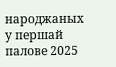народжаных у першай палове 2025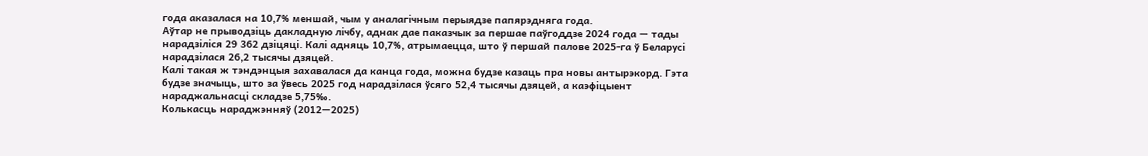года аказалася на 10,7% меншай, чым у аналагічным перыядзе папярэдняга года.
Аўтар не прыводзіць дакладную лічбу, аднак дае паказчык за першае паўгоддзе 2024 года — тады нарадзіліся 29 362 дзіцяці. Калі адняць 10,7%, атрымаецца, што ў першай палове 2025‑га ў Беларусі нарадзілася 26,2 тысячы дзяцей.
Калі такая ж тэндэнцыя захавалася да канца года, можна будзе казаць пра новы антырэкорд. Гэта будзе значыць, што за ўвесь 2025 год нарадзілася ўсяго 52,4 тысячы дзяцей, а каэфіцыент нараджальнасці складзе 5,75‰.
Колькасць нараджэнняў (2012—2025)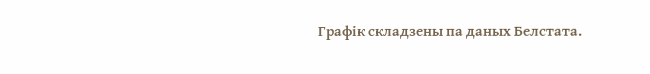Графік складзены па даных Белстата.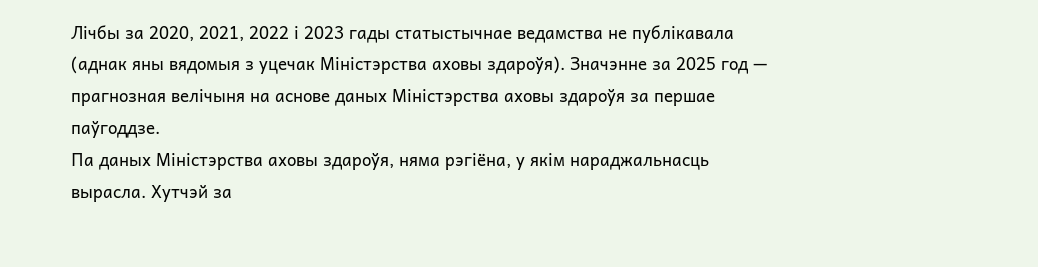Лічбы за 2020, 2021, 2022 і 2023 гады статыстычнае ведамства не публікавала (аднак яны вядомыя з уцечак Міністэрства аховы здароўя). Значэнне за 2025 год — прагнозная велічыня на аснове даных Міністэрства аховы здароўя за першае паўгоддзе.
Па даных Міністэрства аховы здароўя, няма рэгіёна, у якім нараджальнасць вырасла. Хутчэй за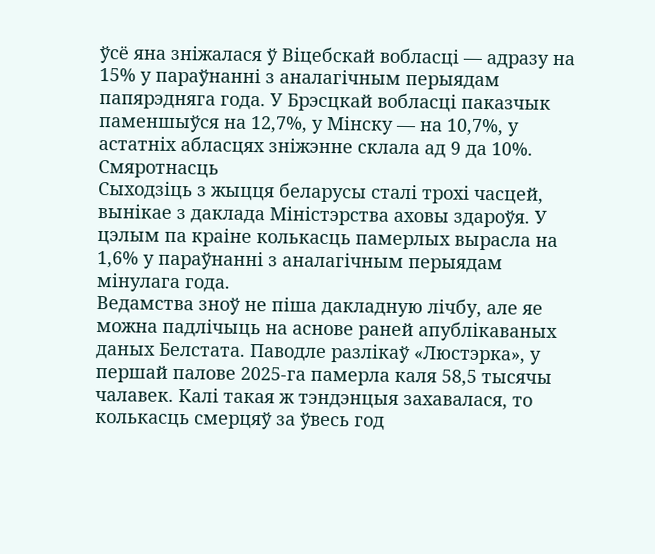ўсё яна зніжалася ў Віцебскай вобласці — адразу на 15% у параўнанні з аналагічным перыядам папярэдняга года. У Брэсцкай вобласці паказчык паменшыўся на 12,7%, у Мінску — на 10,7%, у астатніх абласцях зніжэнне склала ад 9 да 10%.
Смяротнасць
Сыходзіць з жыцця беларусы сталі трохі часцей, вынікае з даклада Міністэрства аховы здароўя. У цэлым па краіне колькасць памерлых вырасла на 1,6% у параўнанні з аналагічным перыядам мінулага года.
Ведамства зноў не піша дакладную лічбу, але яе можна падлічыць на аснове раней апублікаваных даных Белстата. Паводле разлікаў «Люстэрка», у першай палове 2025‑га памерла каля 58,5 тысячы чалавек. Калі такая ж тэндэнцыя захавалася, то колькасць смерцяў за ўвесь год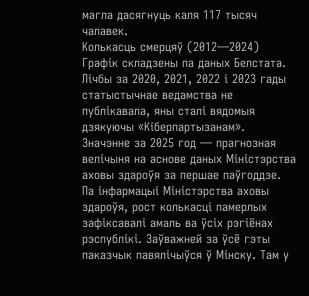магла дасягнуць каля 117 тысяч чалавек.
Колькасць смерцяў (2012—2024)
Графік складзены па даных Белстата. Лічбы за 2020, 2021, 2022 і 2023 гады статыстычнае ведамства не публікавала, яны сталі вядомыя дзякуючы «Кіберпартызанам». Значэнне за 2025 год — прагнозная велічыня на аснове даных Міністэрства аховы здароўя за першае паўгоддзе.
Па інфармацыі Міністэрства аховы здароўя, рост колькасці памерлых зафіксавалі амаль ва ўсіх рэгіёнах рэспублікі. Заўважней за ўсё гэты паказчык павялічыўся ў Мінску. Там у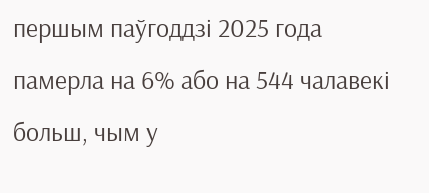першым паўгоддзі 2025 года памерла на 6% або на 544 чалавекі больш, чым у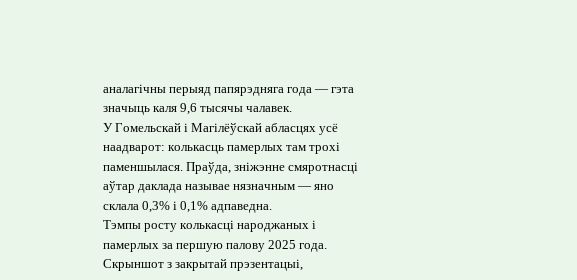аналагічны перыяд папярэдняга года — гэта значыць каля 9,6 тысячы чалавек.
У Гомельскай і Магілёўскай абласцях усё наадварот: колькасць памерлых там трохі паменшылася. Праўда, зніжэнне смяротнасці аўтар даклада называе нязначным — яно склала 0,3% і 0,1% адпаведна.
Тэмпы росту колькасці народжаных і памерлых за першую палову 2025 года. Скрыншот з закрытай прэзентацыі,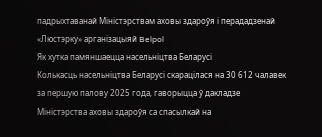падрыхтаванай Міністэрствам аховы здароўя і перададзенай «Люстэрку» арганізацыяй Belpol
Як хутка памяншаецца насельніцтва Беларусі
Колькасць насельніцтва Беларусі скарацілася на 30 612 чалавек за першую палову 2025 года, гаворыцца ў дакладзе Міністэрства аховы здароўя са спасылкай на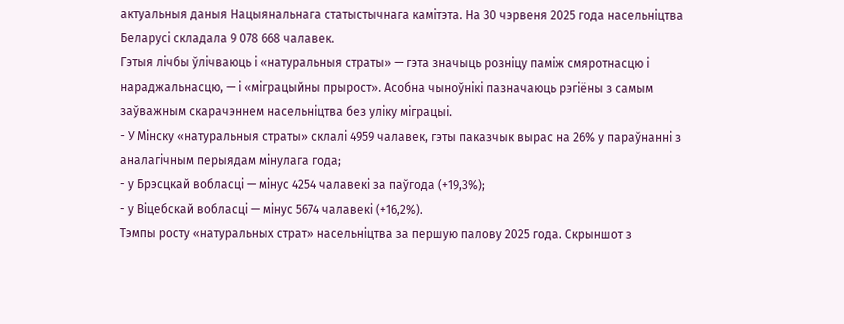актуальныя даныя Нацыянальнага статыстычнага камітэта. На 30 чэрвеня 2025 года насельніцтва Беларусі складала 9 078 668 чалавек.
Гэтыя лічбы ўлічваюць і «натуральныя страты» — гэта значыць розніцу паміж смяротнасцю і нараджальнасцю, — і «міграцыйны прырост». Асобна чыноўнікі пазначаюць рэгіёны з самым заўважным скарачэннем насельніцтва без уліку міграцыі.
- У Мінску «натуральныя страты» склалі 4959 чалавек, гэты паказчык вырас на 26% у параўнанні з аналагічным перыядам мінулага года;
- у Брэсцкай вобласці — мінус 4254 чалавекі за паўгода (+19,3%);
- у Віцебскай вобласці — мінус 5674 чалавекі (+16,2%).
Тэмпы росту «натуральных страт» насельніцтва за першую палову 2025 года. Скрыншот з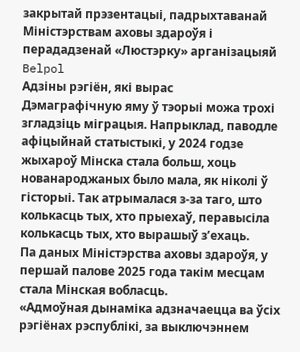закрытай прэзентацыі, падрыхтаванай Міністэрствам аховы здароўя і перададзенай «Люстэрку» арганізацыяй Belpol
Адзіны рэгіён, які вырас
Дэмаграфічную яму ў тэорыі можа трохі згладзіць міграцыя. Напрыклад, паводле афіцыйнай статыстыкі, у 2024 годзе жыхароў Мінска стала больш, хоць нованароджаных было мала, як ніколі ў гісторыі. Так атрымалася з-за таго, што колькасць тых, хто прыехаў, перавысіла колькасць тых, хто вырашыў з’ехаць.
Па даных Міністэрства аховы здароўя, у першай палове 2025 года такім месцам стала Мінская вобласць.
«Адмоўная дынаміка адзначаецца ва ўсіх рэгіёнах рэспублікі, за выключэннем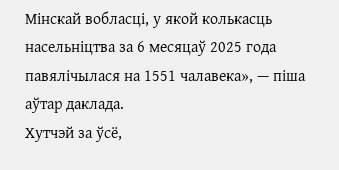Мінскай вобласці, у якой колькасць насельніцтва за 6 месяцаў 2025 года павялічылася на 1551 чалавека», — піша аўтар даклада.
Хутчэй за ўсё,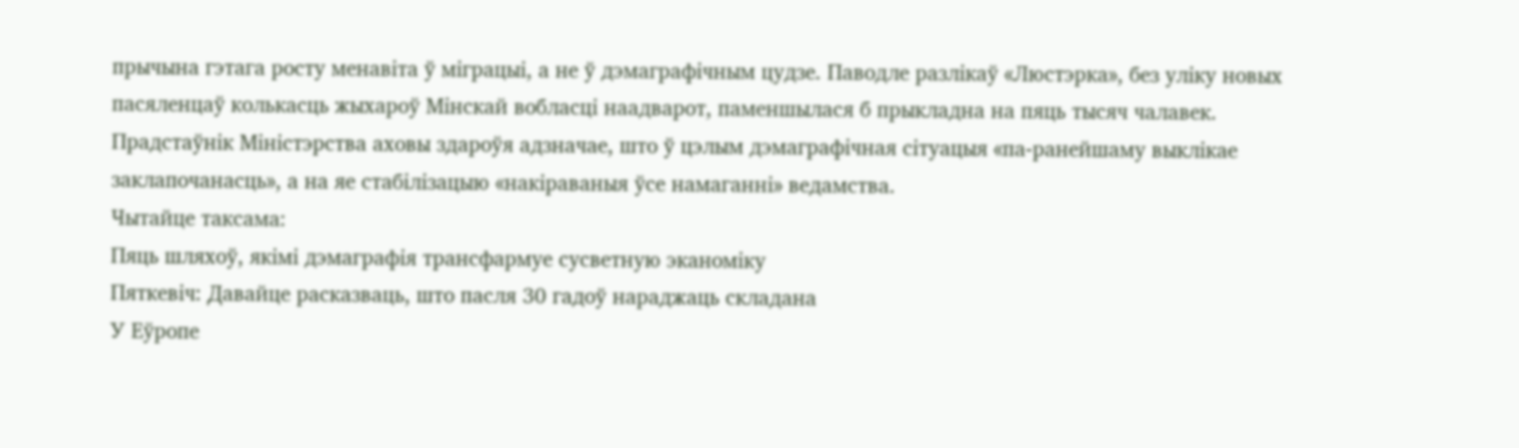прычына гэтага росту менавіта ў міграцыі, а не ў дэмаграфічным цудзе. Паводле разлікаў «Люстэрка», без уліку новых пасяленцаў колькасць жыхароў Мінскай вобласці наадварот, паменшылася б прыкладна на пяць тысяч чалавек.
Прадстаўнік Міністэрства аховы здароўя адзначае, што ў цэлым дэмаграфічная сітуацыя «па-ранейшаму выклікае заклапочанасць», а на яе стабілізацыю «накіраваныя ўсе намаганні» ведамства.
Чытайце таксама:
Пяць шляхоў, якімі дэмаграфія трансфармуе сусветную эканоміку
Пяткевіч: Давайце расказваць, што пасля 30 гадоў нараджаць складана
У Еўропе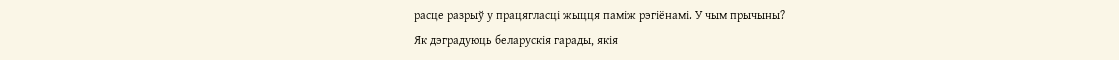расце разрыў у працягласці жыцця паміж рэгіёнамі. У чым прычыны?
Як дэградуюць беларускія гарады, якія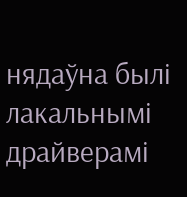нядаўна былі лакальнымі драйверамі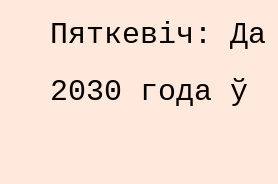Пяткевіч: Да 2030 года ў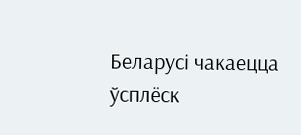Беларусі чакаецца ўсплёск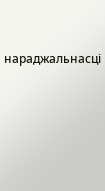нараджальнасці